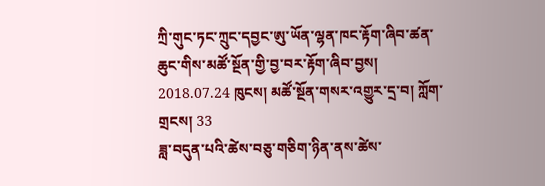ཀྲི་གུང་ཏང་ཀྲུང་དབྱང་ཨུ་ཡོན་ལྷན་ཁང་རྟོག་ཞིབ་ཚན་ཆུང་གིས་མཚོ་སྔོན་གྱི་བྱ་བར་རྟོག་ཞིབ་བྱས།
2018.07.24 ཁུངས། མཚོ་སྔོན་གསར་འགྱུར་དྲ་བ། ཀློག་གྲངས། 33
ཟླ་བདུན་པའི་ཚེས་བཅུ་གཅིག་ཉིན་ནས་ཚེས་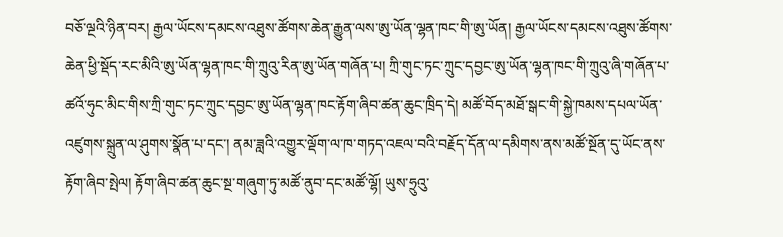བཅོ་ལྔའི་ཉིན་བར། རྒྱལ་ཡོངས་དམངས་འཐུས་ཚོགས་ཆེན་རྒྱུན་ལས་ཨུ་ཡོན་ལྷན་ཁང་གི་ཨུ་ཡོན། རྒྱལ་ཡོངས་དམངས་འཐུས་ཚོགས་ཆེན་ཕྱི་སྡོད་རང་མིའི་ཨུ་ཡོན་ལྷན་ཁང་གི་ཀྲུའུ་རིན་ཨུ་ཡོན་གཞོན་པ། ཀྲི་གུང་ཏང་ཀྲུང་དབྱང་ཨུ་ཡོན་ལྷན་ཁང་གི་ཀྲུའུ་ཞི་གཞོན་པ་ཚའོ་ཧུང་མིང་གིས་ཀྲི་གུང་ཏང་ཀྲུང་དབྱང་ཨུ་ཡོན་ལྷན་ཁང་རྟོག་ཞིབ་ཚན་ཆུང་ཁྲིད་དེ། མཚོ་བོད་མཐོ་སྒང་གི་སྐྱེ་ཁམས་དཔལ་ཡོན་འཛུགས་སྐྲུན་ལ་ཤུགས་སྣོན་པ་དང་། ནམ་ཟླའི་འགྱུར་ལྡོག་ལ་ཁ་གཏད་འཇལ་བའི་བརྗོད་དོན་ལ་དམིགས་ནས་མཚོ་སྔོན་དུ་ཡོང་ནས་རྟོག་ཞིབ་སྤེལ། རྟོག་ཞིབ་ཚན་ཆུང་སྔ་གཞུག་ཏུ་མཚོ་ནུབ་དང་མཚོ་ལྷོ། ཡུས་ཧྲུའུ་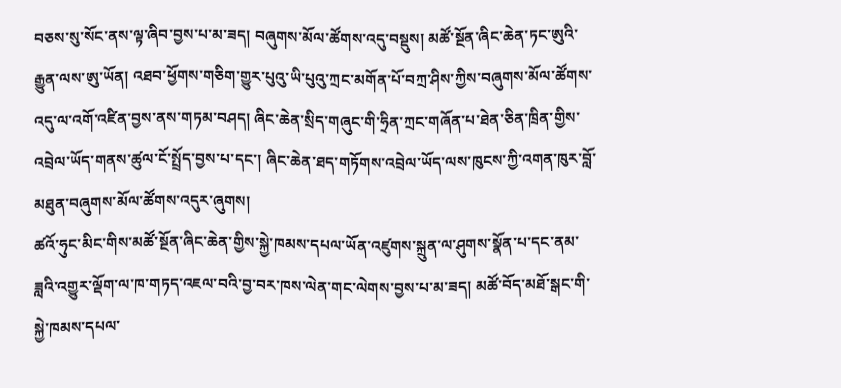བཅས་སུ་སོང་ནས་ལྟ་ཞིབ་བྱས་པ་མ་ཟད། བཞུགས་མོལ་ཚོགས་འདུ་བསྡུས། མཚོ་སྔོན་ཞིང་ཆེན་ཏང་ཨུའི་རྒྱུན་ལས་ཨུ་ཡོན། འཐབ་ཕྱོགས་གཅིག་གྱུར་པུའུ་ཡི་པུའུ་ཀྲང་མགོན་པོ་བཀྲ་ཤིས་ཀྱིས་བཞུགས་མོལ་ཚོགས་འདུ་ལ་འགོ་འཛིན་བྱས་ནས་གཏམ་བཤད། ཞིང་ཆེན་སྲིད་གཞུང་གི་ཧྲིན་ཀྲང་གཞོན་པ་ཐེན་ཅིན་ཁྲིན་གྱིས་འབྲེལ་ཡོད་གནས་ཚུལ་ངོ་སྤྲོད་བྱས་པ་དང་། ཞིང་ཆེན་ཐད་གཏོགས་འབྲེལ་ཡོད་ལས་ཁུངས་ཀྱི་འགན་ཁུར་བློ་མཐུན་བཞུགས་མོལ་ཚོགས་འདུར་ཞུགས།
ཚའོ་ཧུང་མིང་གིས་མཚོ་སྔོན་ཞིང་ཆེན་གྱིས་སྐྱེ་ཁམས་དཔལ་ཡོན་འཛུགས་སྐྲུན་ལ་ཤུགས་སྣོན་པ་དང་ནམ་ཟླའི་འགྱུར་ལྡོག་ལ་ཁ་གཏད་འཇལ་བའི་བྱ་བར་ཁས་ལེན་གང་ལེགས་བྱས་པ་མ་ཟད། མཚོ་བོད་མཐོ་སྒང་གི་སྐྱེ་ཁམས་དཔལ་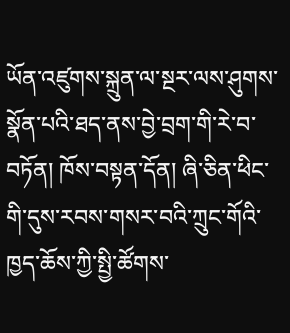ཡོན་འཛུགས་སྐྲུན་ལ་སྔར་ལས་ཤུགས་སྣོན་པའི་ཐད་ནས་བྱེ་བྲག་གི་རེ་བ་བཏོན། ཁོས་བསྟན་དོན། ཞི་ཅིན་ཕིང་གི་དུས་རབས་གསར་བའི་ཀྲུང་གོའི་ཁྱད་ཆོས་ཀྱི་སྤྱི་ཚོགས་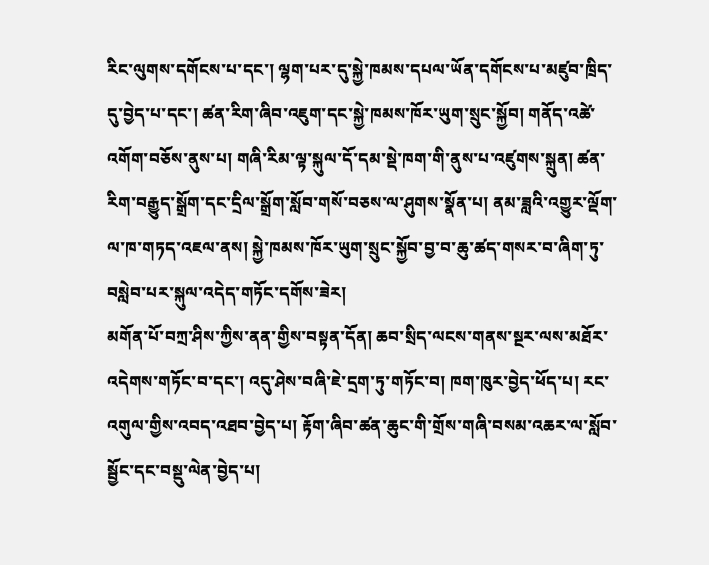རིང་ལུགས་དགོངས་པ་དང་། ལྷག་པར་དུ་སྐྱེ་ཁམས་དཔལ་ཡོན་དགོངས་པ་མཛུབ་ཁྲིད་དུ་བྱེད་པ་དང་། ཚན་རིག་ཞིབ་འཇུག་དང་སྐྱེ་ཁམས་ཁོར་ཡུག་སྲུང་སྐྱོབ། གནོད་འཚེ་འགོག་བཅོས་ནུས་པ། གཞི་རིམ་ལྟ་སྐུལ་དོ་དམ་སྡེ་ཁག་གི་ནུས་པ་འཛུགས་སྐྲུན། ཚན་རིག་བརྒྱུད་སྒྲོག་དང་དྲིལ་སྒྲོག་སློབ་གསོ་བཅས་ལ་ཤུགས་སྣོན་པ། ནམ་ཟླའི་འགྱུར་ལྡོག་ལ་ཁ་གཏད་འཇལ་ནས། སྐྱེ་ཁམས་ཁོར་ཡུག་སྲུང་སྐྱོབ་བྱ་བ་ཆུ་ཚད་གསར་བ་ཞིག་ཏུ་བསླེབ་པར་སྐུལ་འདེད་གཏོང་དགོས་ཟེར།
མགོན་པོ་བཀྲ་ཤིས་ཀྱིས་ནན་གྱིས་བསྟན་དོན། ཆབ་སྲིད་ལངས་གནས་སྔར་ལས་མཐོར་འདེགས་གཏོང་བ་དང་། འདུ་ཤེས་བཞི་ཇེ་དྲག་ཏུ་གཏོང་བ། ཁག་ཁུར་བྱེད་ཕོད་པ། རང་འགུལ་གྱིས་འབད་འཐབ་བྱེད་པ། རྟོག་ཞིབ་ཚན་ཆུང་གི་གྲོས་གཞི་བསམ་འཆར་ལ་སློབ་སྦྱོང་དང་བསྡུ་ལེན་བྱེད་པ།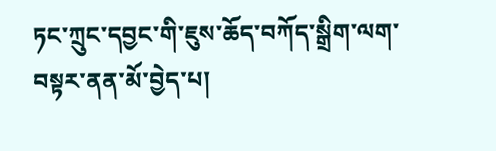ཏང་ཀྲུང་དབྱང་གི་ཇུས་ཆོད་བཀོད་སྒྲིག་ལག་བསྟར་ནན་མོ་བྱེད་པ།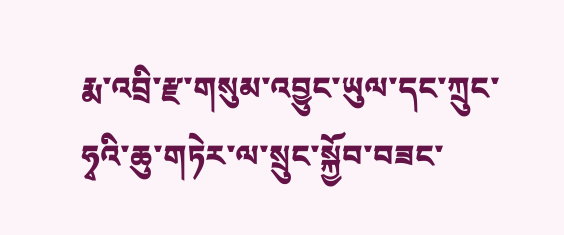རྨ་འབྲི་རྫ་གསུམ་འབྱུང་ཡུལ་དང་ཀྲུང་ཧྭའི་ཆུ་གཏེར་ལ་སྲུང་སྐྱོབ་བཟང་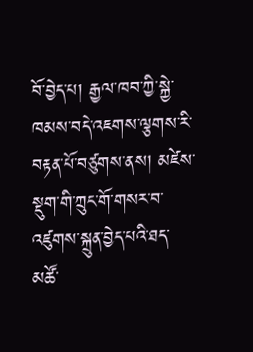བོ་བྱེད་པ། རྒྱལ་ཁབ་ཀྱི་སྐྱེ་ཁམས་བདེ་འཇགས་ལྕགས་རི་བརྟན་པོ་བཙུགས་ནས། མཛེས་སྡུག་གི་ཀྲུང་གོ་གསར་བ་འཛུགས་སྐྲུན་བྱེད་པའི་ཐད་མཚོ་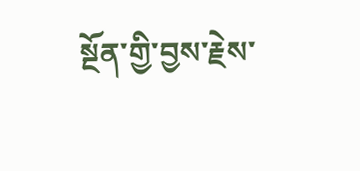སྔོན་གྱི་བྱས་རྗེས་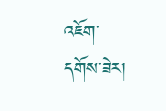འཇོག་དགོས་ཟེར།